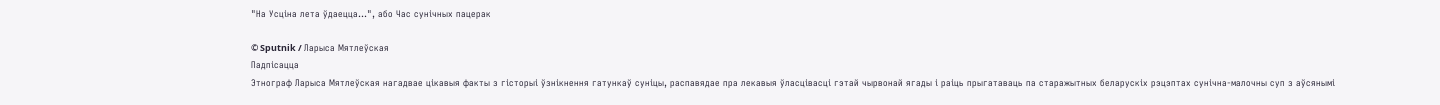"На Усціна лета ўдаецца…", або Час сунічных пацерак

© Sputnik / Ларыса Мятлеўская
Падпісацца
Этнограф Ларыса Мятлеўская нагадвае цікавыя факты з гісторыі ўзнікнення гатункаў суніцы, распавядае пра лекавыя ўласцівасці гэтай чырвонай ягады і раіць прыгатаваць па старажытных беларускіх рэцэптах сунічна-малочны суп з аўсянымі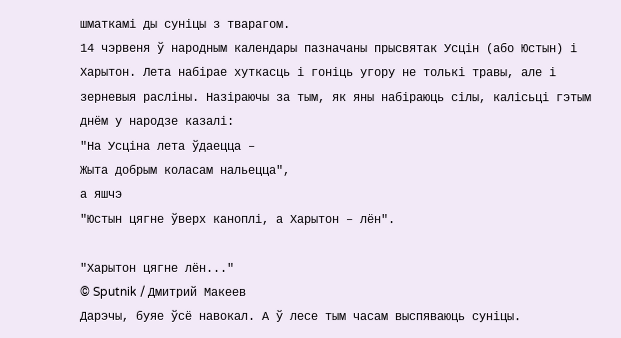шматкамі ды суніцы з тварагом.
14 чэрвеня ў народным календары пазначаны прысвятак Усцін (або Юстын) і Харытон. Лета набірае хуткасць і гоніць угору не толькі травы, але і зерневыя расліны. Назіраючы за тым, як яны набіраюць сілы, калісьці гэтым днём у народзе казалі:
"На Усціна лета ўдаецца –
Жыта добрым коласам нальецца",
а яшчэ
"Юстын цягне ўверх каноплі, а Харытон – лён".

"Харытон цягне лён..."
© Sputnik / Дмитрий Макеев
Дарэчы, буяе ўсё навокал. А ў лесе тым часам выспяваюць суніцы.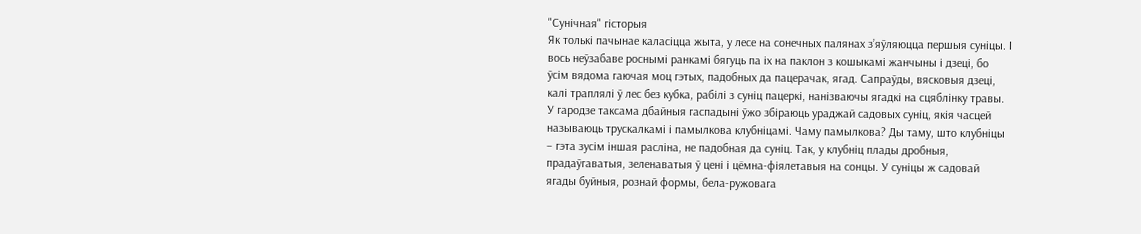"Сунічная" гісторыя
Як толькі пачынае каласіцца жыта, у лесе на сонечных палянах з’яўляюцца першыя суніцы. І вось неўзабаве роснымі ранкамі бягуць па іх на паклон з кошыкамі жанчыны і дзеці, бо ўсім вядома гаючая моц гэтых, падобных да пацерачак, ягад. Сапраўды, вясковыя дзеці, калі траплялі ў лес без кубка, рабілі з суніц пацеркі, нанізваючы ягадкі на сцяблінку травы.
У гародзе таксама дбайныя гаспадыні ўжо збіраюць ураджай садовых суніц, якія часцей называюць трускалкамі і памылкова клубніцамі. Чаму памылкова? Ды таму, што клубніцы – гэта зусім іншая расліна, не падобная да суніц. Так, у клубніц плады дробныя, прадаўгаватыя, зеленаватыя ў цені і цёмна-фіялетавыя на сонцы. У суніцы ж садовай ягады буйныя, рознай формы, бела-ружовага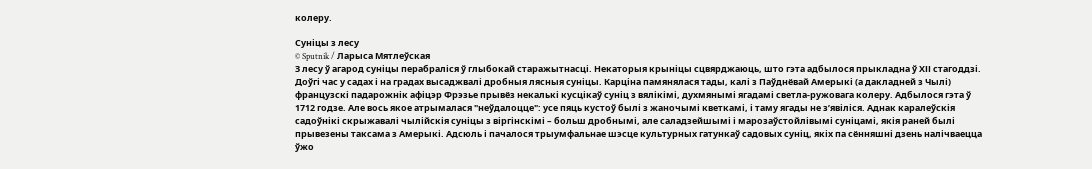колеру.

Суніцы з лесу
© Sputnik / Ларыса Мятлеўская
З лесу ў агарод суніцы перабраліся ў глыбокай старажытнасці. Некаторыя крыніцы сцвярджаюць, што гэта адбылося прыкладна ў ХІІ стагоддзі. Доўгі час у садах і на градах высаджвалі дробныя лясныя суніцы. Карціна памянялася тады, калі з Паўднёвай Амерыкі (а дакладней з Чылі) французскі падарожнік афіцэр Фрэзье прывёз некалькі кусцікаў суніц з вялікімі, духмянымі ягадамі светла-ружовага колеру. Адбылося гэта ў 1712 годзе. Але вось якое атрымалася "неўдалоцце": усе пяць кустоў былі з жаночымі кветкамі, і таму ягады не з’явіліся. Аднак каралеўскія садоўнікі скрыжавалі чылійскія суніцы з віргінскімі – больш дробнымі, але саладзейшымі і марозаўстойлівымі суніцамі, якія раней былі прывезены таксама з Амерыкі. Адсюль і пачалося трыумфальнае шэсце культурных гатункаў садовых суніц, якіх па сённяшні дзень налічваецца ўжо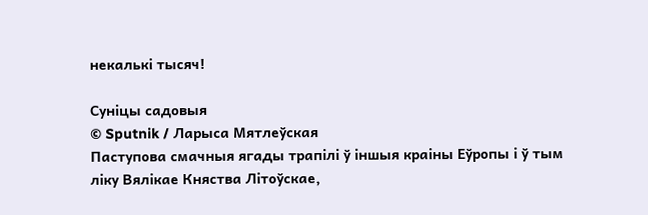некалькі тысяч!

Суніцы садовыя
© Sputnik / Ларыса Мятлеўская
Паступова смачныя ягады трапілі ў іншыя краіны Еўропы і ў тым ліку Вялікае Княства Літоўскае,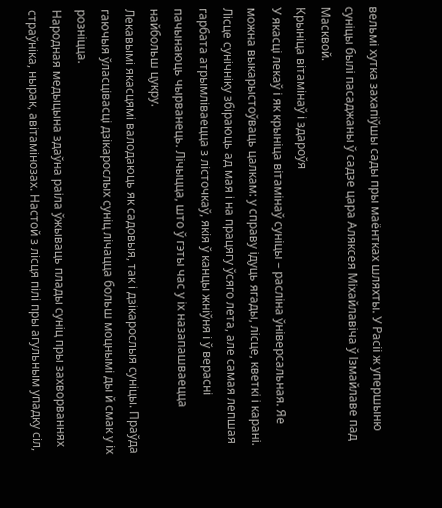вельмі хутка захапіўшы сады пры маёнтках шляхты. У Расіі ж упершыню суніцы былі пасаджаны ў садзе цара Аляксея Міхайлавіча ў Ізмайлаве пад Масквой.
Крыніца вітамінаў і здароўя
У якасці лекаў і як крыніца вітамінаў суніцы – расліна ўніверсальная. Яе можна выкарыстоўваць цалкам: у справу ідуць ягады, лісце, кветкі і карані. Лісце сунічніку збіраюць ад мая і на працягу ўсяго лета, але самая лепшая гарбата атрымліваецца з лісточкаў, якія ў канцы жніўня і ў верасні пачынаюць чырванець. Лічыцца, што ў гэты час у іх назапашваецца найбольш цукру.
Лекавымі якасцямі валодаюць як садовыя, так і дзікарослыя суніцы. Праўда гаючыя ўласцівасці дзікарослых суніц лічацца больш моцнымі ды й смак у іх розніцца.
Народная медыцына здаўна раіла ўжываць плады суніц пры захворваннях страўніка, нырак, авітамінозах. Настой з лісця пілі пры агульным упадку сіл,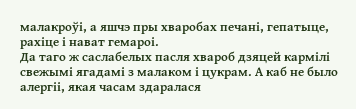малакроўі, а яшчэ пры хваробах печані, гепатыце, рахіце і нават гемароі.
Да таго ж саслабелых пасля хвароб дзяцей кармілі свежымі ягадамі з малаком і цукрам. А каб не было алергіі, якая часам здаралася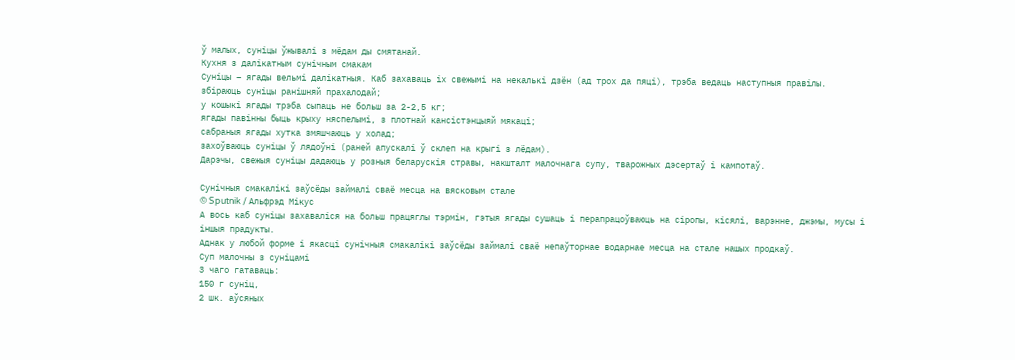ў малых, суніцы ўжывалі з мёдам ды смятанай.
Кухня з далікатным сунічным смакам
Суніцы – ягады вельмі далікатныя. Каб захаваць іх свежымі на некалькі дзён (ад трох да пяці), трэба ведаць наступныя правілы.
збіраюць суніцы ранішняй прахалодай;
у кошыкі ягады трэба сыпаць не больш за 2-2,5 кг;
ягады павінны быць крыху няспелымі, з плотнай кансістэнцыяй мякаці;
сабраныя ягады хутка змяшчаюць у холад;
захоўваюць суніцы ў лядоўні (раней апускалі ў склеп на крыгі з лёдам).
Дарэчы, свежыя суніцы дадаюць у розныя беларускія стравы, накшталт малочнага супу, тварожных дэсертаў і кампотаў.

Сунічныя смакалікі заўсёды займалі сваё месца на вясковым стале
© Sputnik / Альфрэд Мікус
А вось каб суніцы захаваліся на больш працяглы тэрмін, гэтыя ягады сушаць і перапрацоўваюць на сіропы, кісялі, варэнне, джэмы, мусы і іншыя прадукты.
Аднак у любой форме і якасці сунічныя смакалікі заўсёды займалі сваё непаўторнае водарнае месца на стале нашых продкаў.
Суп малочны з суніцамі
З чаго гатаваць:
150 г суніц,
2 шк. аўсяных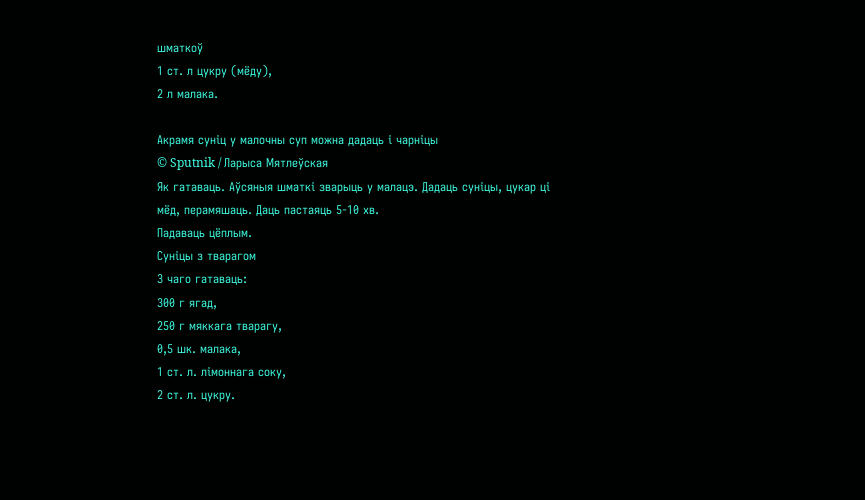шматкоў
1 ст. л цукру (мёду),
2 л малака.

Акрамя суніц у малочны суп можна дадаць і чарніцы
© Sputnik / Ларыса Мятлеўская
Як гатаваць. Аўсяныя шматкі зварыць у малацэ. Дадаць суніцы, цукар ці мёд, перамяшаць. Даць пастаяць 5-10 хв.
Падаваць цёплым.
Суніцы з тварагом
З чаго гатаваць:
300 г ягад,
250 г мяккага тварагу,
0,5 шк. малака,
1 ст. л. лімоннага соку,
2 ст. л. цукру.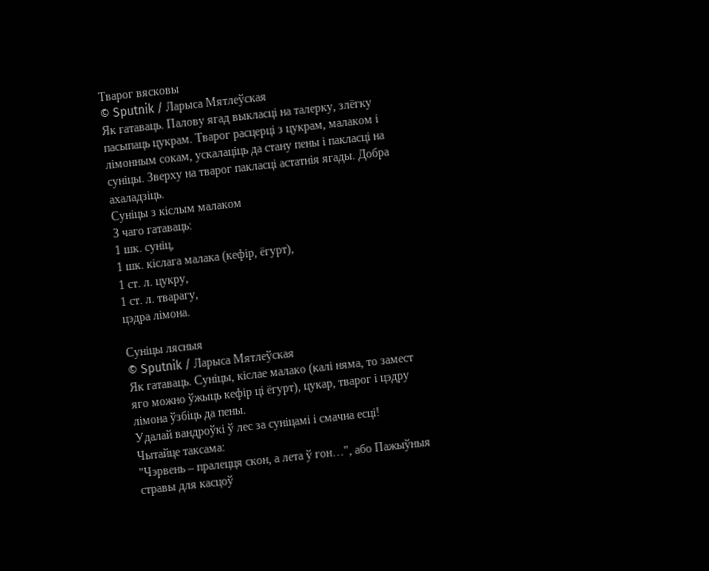Тварог вясковы
© Sputnik / Ларыса Мятлеўская
Як гатаваць. Палову ягад выкласці на талерку, злёгку пасыпаць цукрам. Тварог расцерці з цукрам, малаком і лімонным сокам, ускалаціць да стану пены і пакласці на суніцы. Зверху на тварог пакласці астатнія ягады. Добра ахаладзіць.
Суніцы з кіслым малаком
З чаго гатаваць:
1 шк. суніц,
1 шк. кіслага малака (кефір, ёгурт),
1 ст. л. цукру,
1 ст. л. тварагу,
цэдра лімона.

Суніцы лясныя
© Sputnik / Ларыса Мятлеўская
Як гатаваць. Суніцы, кіслае малако (калі няма, то замест яго можно ўжыць кефір ці ёгурт), цукар, тварог і цэдру лімона ўзбіць да пены.
Удалай вандроўкі ў лес за суніцамі і смачна есці!
Чытайце таксама:
"Чэрвень – пралецця скон, а лета ў гон…", або Пажыўныя стравы для касцоў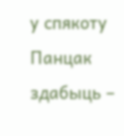у спякоту
Панцак здабыць –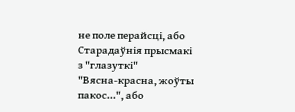не поле перайсці, або Старадаўнія прысмакі з "глазуткі"
"Вясна-красна, жоўты пакос…", або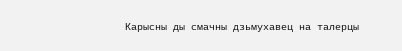Карысны ды смачны дзьмухавец на талерцы